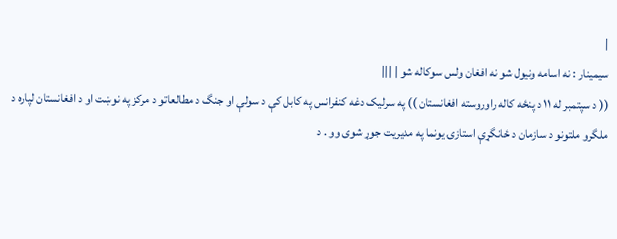|
سيمينار : نه اسامه ونيول شو نه افغان ولس سوکاله شو | |||
(( د سپتمبر له ١١ د پنځه کاله راوروسته افغانستان )) په سرليک دغه کنفرانس په کابل کې د سولې او جنگ د مطالعاتو د مرکز په نوښت او د افغانستان لپاره د ملگرو ملتونو د سازمان د ځانگړې استازۍ يونما په مديريت جوړ شوى وو . د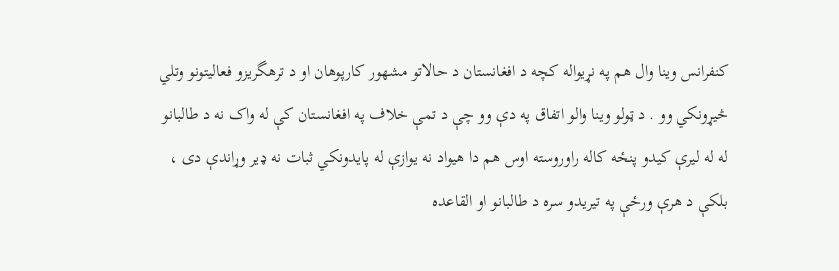کنفرانس وينا وال هم په نړيواله کچه د افغانستان د حالاتو مشهور کارپوهان او د ترهگريزو فعاليتونو وتلي څيړونکي وو . د ټولو وينا والو اتفاق په دې وو چې د تمې خلاف په افغانستان کې له واک نه د طالبانو له له ليرې کيدو پنځه کاله راوروسته اوس هم دا هيواد نه يوازې له پايدونکي ثبات نه ډير وړاندې دى ، بلکې د هرې ورځې په تيريدو سره د طالبانو او القاعده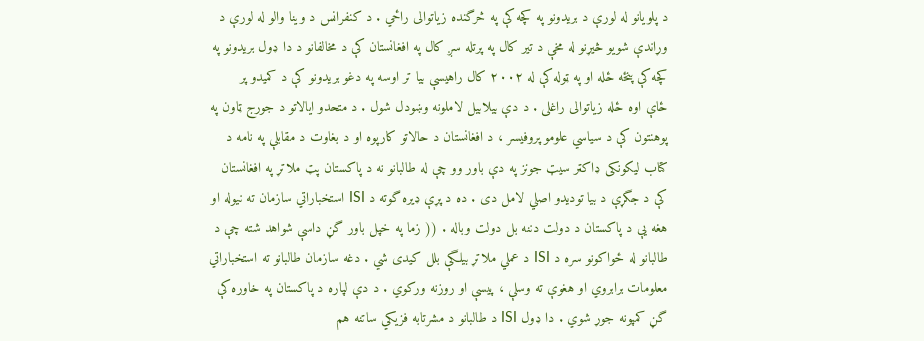د پلويانو له لورې د بريدونو په کچه کې په څرگنده زياتوالى راځي . د کنفرانس د وينا والو له لورې د وړاندې شويو څيړنو له مخې د تير کال په پرتله سږ کال په افغانستان کې د مخالفانو د دا ډول بريدونو په کچه کې پنځه ځله او په ټوله کې له ٢٠٠٢ کال راهيسې بيا تر اوسه په دغو بريدونو کې د کميدو پر ځاې اوه ځله زياتوالى راغلى . د دې بيلابيل لاملونه وښودل شول . د متحدو ايالاتو د جورج ټاون په پوهنتون کې د سياسي علومو پروفيسر ، د افغانستان د حالاتو کارپوه او د بغاوت د مقابلې په نامه د کتاب ليکونکى ډاکټر سيټ جونز په دې باور وو چې له طالبانو نه د پاکستان پټ ملاتړ په افغانستان کې د جگړې د بيا توديدو اصلي لامل دى . ده د پړې ډيره گوته د ISI استخباراتي سازمان ته نيوله او هغه يې د پاکستان د دولت دننه بل دولت وباله . (( زما په خپل باور گڼ داسې شواهد شته چې د طالبانو له ځواکونو سره د ISI د عملي ملاتړ بيلگې بلل کيدى شي . دغه سازمان طالبانو ته استخباراتي معلومات برابروي او هغوې ته وسلې ، پيسې او روزنه ورکوي . د دې لپاره د پاکستان په خاوره کې گڼ کمپونه جوړ شوي . دا ډول ISI د طالبانو د مشرتابه فزيکي ساتنه هم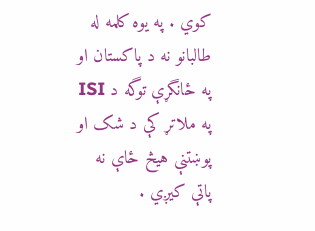کوي . په يوه کلمه له طالبانو نه د پاکستان او په ځانگړې توگه د ISI په ملاتړ کې د شک او پوښتنې هيڅ ځاې نه پاتې کيږي .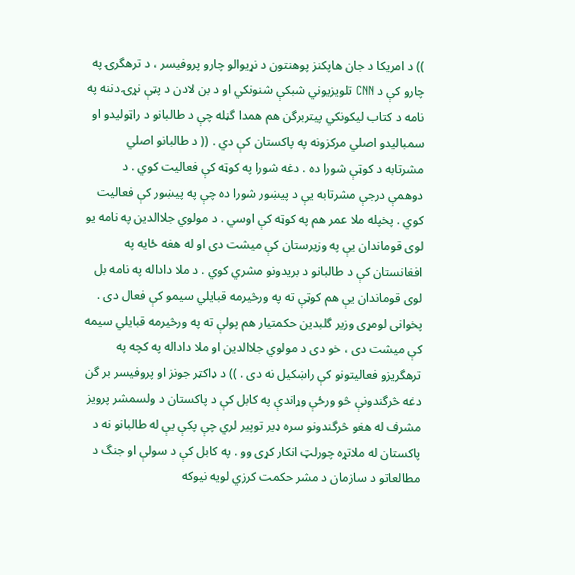)) د امريکا د جان هاپکنز پوهنتون د نړيوالو چارو پروفيسر ، د ترهگرۍ په چارو کې د CNN تلويزيوني شبکې شنونکي او د بن لادن د پټې نړۍ دننه په نامه د کتاب ليکونکي پيتربرگن هم همدا گڼله چې د طالبانو د راټوليدو او سمباليدو اصلي مرکزونه په پاکستان کې دي . (( د طالبانو اصلي مشرتابه د کوټې شورا ده . دغه شورا په کوټه کې فعاليت کوي . د دوهمې درجې مشرتابه يې د پيښور شورا ده چې په پيښور کې فعاليت کوي . پخپله ملا عمر هم په کوټه کې اوسي . د مولوي جلاالدين په نامه يو لوى قوماندان يې په وزيرستان کې ميشت دى او له هغه ځايه په افغانستان کې د طالبانو د بريدونو مشري کوي . د ملا داداله په نامه بل لوى قوماندان يې هم کوټې ته په ورڅيرمه قبايلي سيمو کې فعال دى . پخوانى لومړى وزير گلبدين حکمتيار هم پولې ته په ورڅيرمه قبايلي سيمه کې ميشت دى ، خو دى د مولوي جلاالدين او ملا داداله په کچه په ترهگريزو فعاليتونو کې راښکيل نه دى . )) د ډاکټر جونز او پروفيسر بر گن دغه څرگندونې څو ورځې وړاندې په کابل کې د پاکستان د ولسمشر پرويز مشرف له هغو څرگندونو سره ډير توپير لري چې پکې يې له طالبانو نه د پاکستان له ملاتړه چورلټ انکار کړى وو . په کابل کې د سولې او جنگ د مطالعاتو د سازمان د مشر حکمت کرزي لويه نيوکه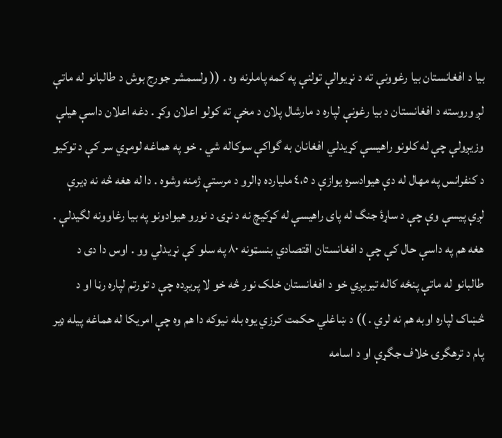بيا د افغانستان بيا رغوونې ته د نړيوالې تولنې په کمه پاملرنه وه . (( ولسمشر جورج بوش د طالبانو له ماتې لږ وروسته د افغانستان د بيا رغونې لپاره د مارشال پلان د مخې ته کولو اعلان وکړ . دغه اعلان داسې هيلې وزيږولې چې له کلونو راهيسې کړيدلي افغانان به گواکې سوکاله شي . خو په هماغه لومړي سر کې د توکيو د کنفرانس په مهال له دې هيوادسره يوازې د ٤،٥ مليارده ډالرو د مرستې ژمنه وشوه . دا له هغه څه نه ډيرې لږې پيسې وې چې د ساړۀ جنگ له پاى راهيسې له کړکيچ نه د نړۍ د نورو هيوادونو په بيا رغاوونه لگيدلې . هغه هم په داسې حال کې چې د افغانستان اقتصادي بنسټونه ٨٠ په سلو کې نړيدلي وو . اوس دا دى د طالبانو له ماتې پنځه کاله تيريږي خو د افغانستان خلک نور څه خو لا پريږده چې د تورتم لپاره رڼا او د څښاک لپاره اوبه هم نه لري . )) د ښاغلي حکمت کرزي يوه بله نيوکه دا هم وه چې امريکا له هماغه پيله ډير پام د ترهگرۍ خلاف جگړې او د اسامه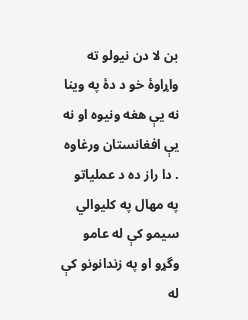بن لا دن نيولو ته واړاوۀ خو د دۀ په وينا نه يې هغه ونيوه او نه يې افغانستان ورغاوه . دا راز ده د عملياتو په مهال په کليوالي سيمو کې له عامو وگړو او په زندانونو کې له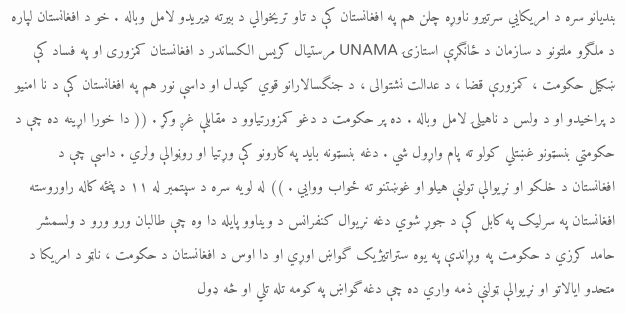بنديانو سره د امريکايي سرتيرو ناوړه چلن هم په افغانستان کې د تاو تريخوالي د بيرته ډيريدو لامل وباله . خو د افغانستان لپاره د ملگرو ملتونو د سازمان د ځانگړې استازۍ UNAMA مرستيال کريس الکساندر د افغانستان کمزورى او په فساد کې ښکيل حکومت ، کمزورې قضا ، د عدالت نشتوالى ، د جنگسالارانو قوي کيدل او داسې نور هم په افغانستان کې د نا امنيو د پراخيدو او د ولس د ناهيلۍ لامل وباله . ده پر حکومت د دغو کمزورتياوو د مقابلې غږ وکړ . (( دا خورا اړينه ده چې د حکومتي بنسټونو غښتلي کولو ته پام واړول شي . دغه بنسټونه بايد په کارونو کې وړتيا او روڼوالې ولري . داسې چې د افغانستان د خلکو او نړيوالې تولنې هيلو او غوښتنو ته ځواب ووايي . )) له لويه سره د سپتمبر له ١١ د پنځه کاله راوروسته افغانستان په سرليک په کابل کې د جوړ شوي دغه نړيوال کنفرانس د ويناوو پايله دا وه چې طالبان ورو ورو د ولسمشر حامد کرزي د حکومت په وړاندې په يوه ستراتيژيک گواښ اوړي او دا اوس د افغانستان د حکومت ، ناټو د امريکا د متحدو ايالاتو او نړيوالې ټولنې ذمه واري ده چې دغه گواښ په کومه تله تلي او څه ډول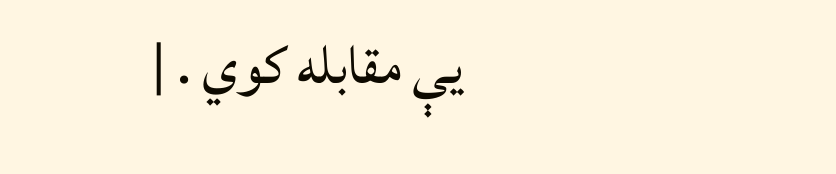يې مقابله کوي . |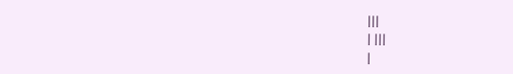|||
| |||
|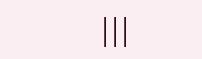|||